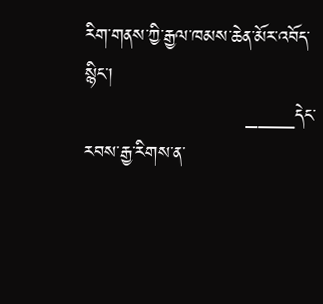རིག་གནས་ཀྱི་རྒྱལ་ཁམས་ཆེན་མོར་འབོད་སྙིང་།
                         ____དེང་རབས་རྒྱ་རིགས་ན་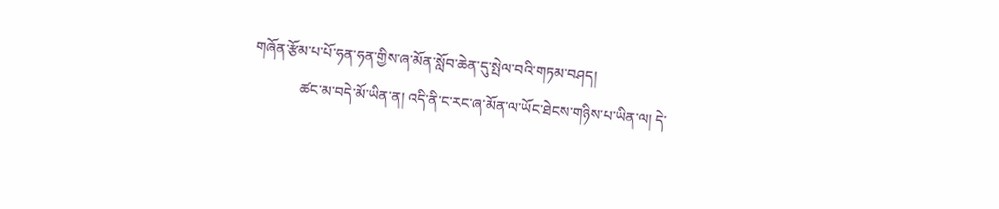གཞོན་རྩོམ་པ་པོ་ཧན་ཧན་གྱིས་ཞ་མོན་སློབ་ཆེན་དུ་སྤེལ་བའི་གཏམ་བཤད།
             ཚང་མ་བདེ་མོ་ཡིན་ན། འདི་ནི་ང་རང་ཞ་མོན་ལ་ཡོང་ཐེངས་གཉིས་པ་ཡིན་ལ། དེ་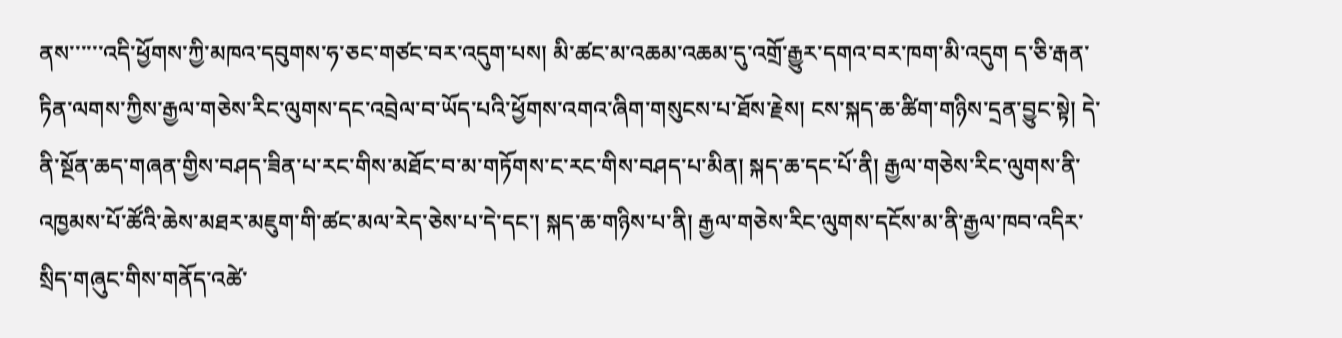ནས་་་་་་འདི་ཕྱོགས་ཀྱི་མཁའ་དབུགས་ཧ་ཅང་གཙང་བར་འདུག་པས། མི་ཚང་མ་འཆམ་འཆམ་དུ་འགྲོ་རྒྱུར་དགའ་བར་ཁག་མི་འདུག ད་ཅི་རྒན་ཏིན་ལགས་ཀྱིས་རྒྱལ་གཅེས་རིང་ལུགས་དང་འབྲེལ་བ་ཡོད་པའི་ཕྱོགས་འགའ་ཞིག་གསུངས་པ་ཐོས་རྗེས། ངས་སྐད་ཆ་ཚིག་གཉིས་དྲན་བྱུང་སྟེ། དེ་ནི་སྔོན་ཆད་གཞན་གྱིས་བཤད་ཟིན་པ་རང་གིས་མཐོང་བ་མ་གཏོགས་ང་རང་གིས་བཤད་པ་མིན། སྐད་ཆ་དང་པོ་ནི། རྒྱལ་གཅེས་རིང་ལུགས་ནི་འཁྱམས་པོ་ཚོའི་ཆེས་མཐར་མཇུག་གི་ཚང་མལ་རེད་ཅེས་པ་དེ་དང་། སྐད་ཆ་གཉིས་པ་ནི། རྒྱལ་གཅེས་རིང་ལུགས་དངོས་མ་ནི་རྒྱལ་ཁབ་འདིར་སྲིད་གཞུང་གིས་གནོད་འཚེ་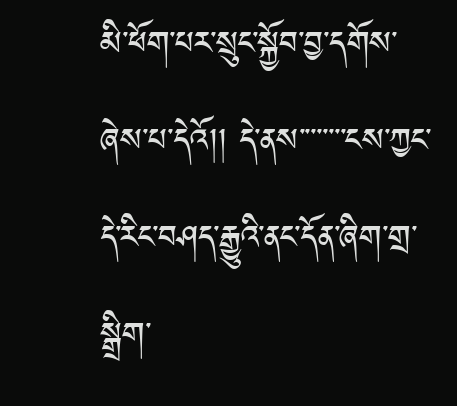མི་ཕོག་པར་སྲུང་སྐྱོབ་བྱ་དགོས་ཞེས་པ་དེའོ།། དེ་ནས་་་་་་་་ངས་ཀྱང་དེ་རིང་བཤད་རྒྱུའི་ནང་དོན་ཞིག་གྲ་སྒྲིག་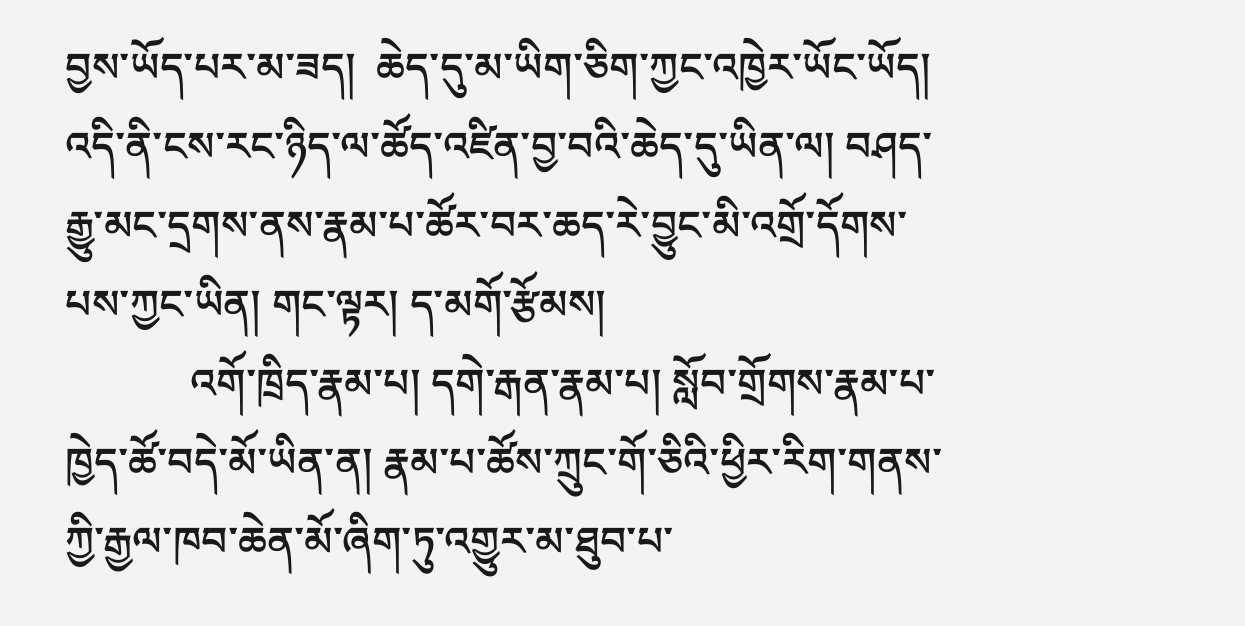བྱས་ཡོད་པར་མ་ཟད།  ཆེད་དུ་མ་ཡིག་ཅིག་ཀྱང་འཁྱེར་ཡོང་ཡོད།  འདི་ནི་ངས་རང་ཉིད་ལ་ཚོད་འཛིན་བྱ་བའི་ཆེད་དུ་ཡིན་ལ། བཤད་རྒྱུ་མང་དྲགས་ནས་རྣམ་པ་ཚོར་བར་ཆད་རེ་བྱུང་མི་འགྲོ་དོགས་པས་ཀྱང་ཡིན། གང་ལྟར། ད་མགོ་རྩོམས།
            འགོ་ཁྲིད་རྣམ་པ། དགེ་རྒན་རྣམ་པ། སློབ་གྲོགས་རྣམ་པ་ཁྱེད་ཚོ་བདེ་མོ་ཡིན་ན། རྣམ་པ་ཚོས་ཀྲུང་གོ་ཅིའི་ཕྱིར་རིག་གནས་ཀྱི་རྒྱལ་ཁབ་ཆེན་མོ་ཞིག་ཏུ་འགྱུར་མ་ཐུབ་པ་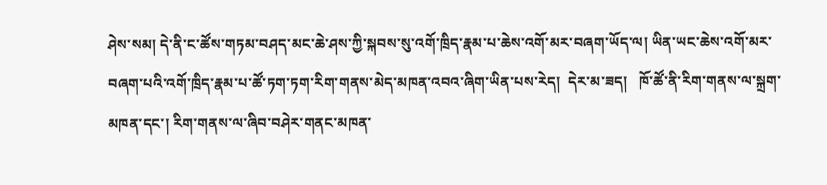ཤེས་སམ། དེ་ནི་ང་ཚོས་གཏམ་བཤད་མང་ཆེ་ཤས་ཀྱི་སྐབས་སུ་འགོ་ཁྲིད་རྣམ་པ་ཆེས་འགོ་མར་བཞག་ཡོད་ལ། ཡིན་ཡང་ཆེས་འགོ་མར་བཞག་པའི་འགོ་ཁྲིད་རྣམ་པ་ཚོ་ཏག་ཏག་རིག་གནས་མེད་མཁན་འབའ་ཞིག་ཡིན་པས་རེད།  དེར་མ་ཟད།   ཁོ་ཚོ་ནི་རིག་གནས་ལ་སྐྲག་མཁན་དང་། རིག་གནས་ལ་ཞིབ་བཤེར་གནང་མཁན་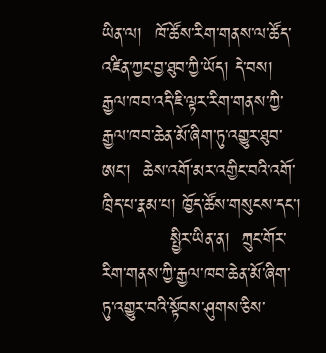ཡིན་ལ།  ཁོ་ཚོས་རིག་གནས་ལ་ཚོད་འཛིན་ཀྱང་བྱ་ཐུབ་ཀྱི་ཡོད། དེ་བས།  རྒྱལ་ཁབ་འདི་ཇི་ལྟར་རིག་གནས་ཀྱི་རྒྱལ་ཁབ་ཆེན་མོ་ཞིག་ཏུ་འགྱུར་ཐུབ་ཨང་།  ཆེས་འགོ་མར་འགྱིང་བའི་འགོ་ཁྲིད་པ་རྣམ་པ། ཁྱོད་ཚོས་གསུངས་དང་།
           སྤྱིར་ཡིན་ན།  ཀྲུང་གོར་རིག་གནས་ཀྱི་རྒྱལ་ཁབ་ཆེན་མོ་ཞིག་ཏུ་འགྱུར་བའི་སྟོབས་ཤུགས་ཅིས་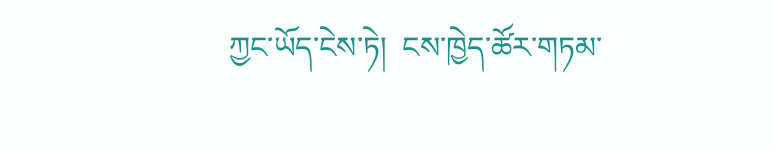ཀྱང་ཡོད་ངེས་ཏེ།  ངས་ཁྱེད་ཚོར་གཏམ་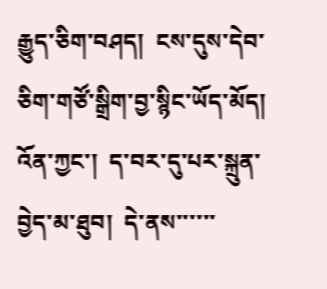རྒྱུད་ཅིག་བཤད།  ངས་དུས་དེབ་ཅིག་གཙོ་སྒྲིག་བྱ་སྙིང་ཡོད་མོད། འོན་ཀྱང་།  ད་བར་དུ་པར་སྐྲུན་བྱེད་མ་ཐུབ།  དེ་ནས་་་་་་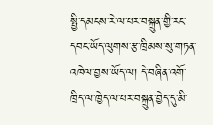སྤྱི་དམངས་རེ་ལ་པར་བསྐྲུན་གྱི་རང་དབང་ཡོད་ལུགས་རྩ་ཁྲིམས་སུ་གཏན་འཁེལ་བྱས་ཡོད་ལ། དེ་བཞིན་འགོ་ཁྲིད་ལ་ཁྱེད་ལ་པར་བསྐྲུན་བྱེད་དུ་མི་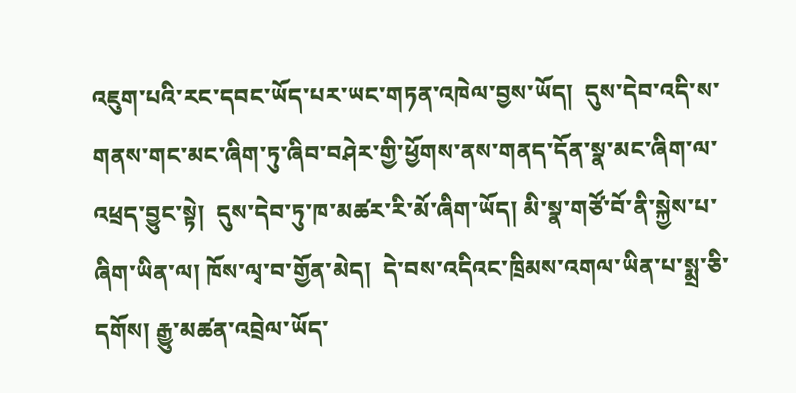འཇུག་པའི་རང་དབང་ཡོད་པར་ཡང་གཏན་འཁེལ་བྱས་ཡོད།  དུས་དེབ་འདི་ས་གནས་གང་མང་ཞིག་ཏུ་ཞིབ་བཤེར་གྱི་ཕྱོགས་ནས་གནད་དོན་སྣ་མང་ཞིག་ལ་འཕྲད་བྱུང་སྟེ།  དུས་དེབ་ཏུ་ཁ་མཚར་རི་མོ་ཞིག་ཡོད། མི་སྣ་གཙོ་བོ་ནི་སྐྱེས་པ་ཞིག་ཡིན་ལ། ཁོས་ལྭ་བ་གྱོན་མེད།  དེ་བས་འདིའང་ཁྲིམས་འགལ་ཡིན་པ་སྨྲ་ཅི་དགོས། རྒྱུ་མཚན་འབྲེལ་ཡོད་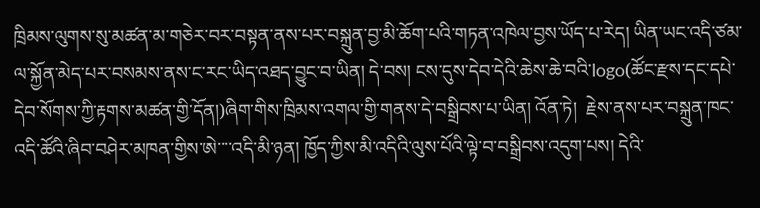ཁྲིམས་ལུགས་སུ་མཚན་མ་གཅེར་བར་བསྟན་ནས་པར་བསྐྲུན་བྱ་མི་ཆོག་པའི་གཏན་འཁེལ་བྱས་ཡོད་པ་རེད། ཡིན་ཡང་འདི་ཙམ་ལ་སྐྱོན་མེད་པར་བསམས་ནས་ང་རང་ཡིད་འཐད་བྱུང་བ་ཡིན། དེ་བས། ངས་དུས་དེབ་དེའི་ཆེས་ཆེ་བའི་logo(ཚོང་རྫས་དང་དཔེ་དེབ་སོགས་ཀྱི་རྟགས་མཚན་གྱི་དོན།)ཞིག་གིས་ཁྲིམས་འགལ་གྱི་གནས་དེ་བསྒྲིབས་པ་ཡིན། འོན་ཏེ།  རྗེས་ནས་པར་བསྐྲུན་ཁང་འདི་ཚོའི་ཞིབ་བཤེར་མཁན་གྱིས་ཨེ་་་་འདི་མི་ཉན། ཁྱོད་ཀྱིས་མི་འདིའི་ལུས་པོའི་ལྟེ་བ་བསྒྲིབས་འདུག་པས། དེའི་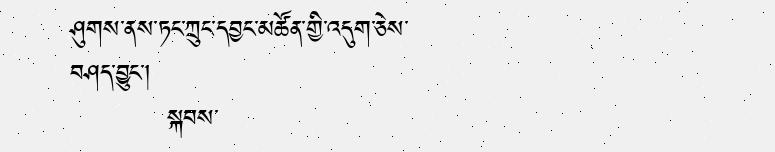ཤུགས་ནས་ཏང་ཀྲུང་དབྱང་མཚོན་གྱི་འདུག་ཅེས་བཤད་བྱུང་།
           སྐབས་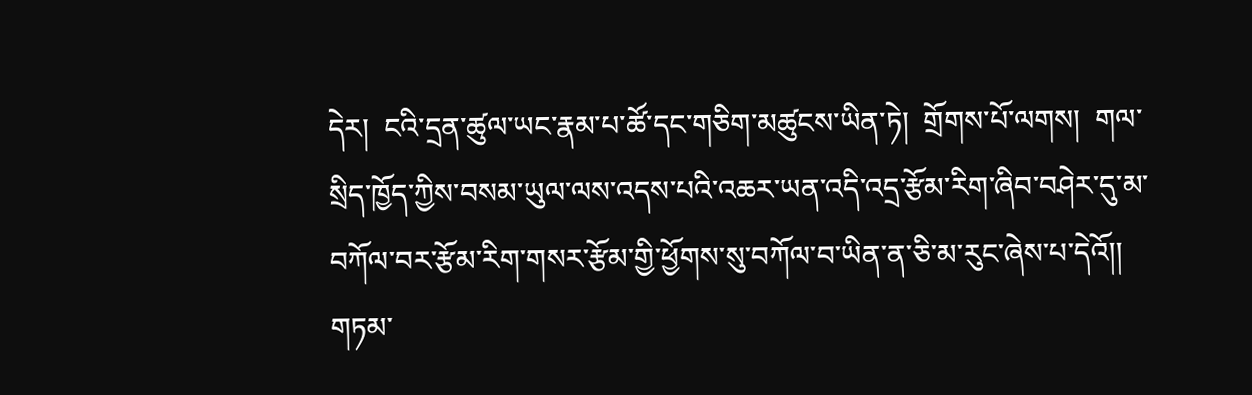དེར།  ངའི་དྲན་ཚུལ་ཡང་རྣམ་པ་ཚོ་དང་གཅིག་མཚུངས་ཡིན་ཏེ།  གྲོགས་པོ་ལགས།  གལ་སྲིད་ཁྱོད་ཀྱིས་བསམ་ཡུལ་ལས་འདས་པའི་འཆར་ཡན་འདི་འདྲ་རྩོམ་རིག་ཞིབ་བཤེར་དུ་མ་བཀོལ་བར་རྩོམ་རིག་གསར་རྩོམ་གྱི་ཕྱོགས་སུ་བཀོལ་བ་ཡིན་ན་ཅི་མ་རུང་ཞེས་པ་དེའོ།། གཏམ་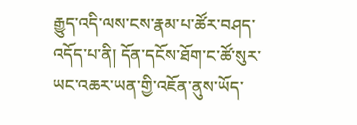རྒྱུད་འདི་ལས་ངས་རྣམ་པ་ཚོར་བཤད་འདོད་པ་ནི། དོན་དངོས་ཐོག་ང་ཚོ་སུར་ཡང་འཆར་ཡན་གྱི་འཇོན་ནུས་ཡོད་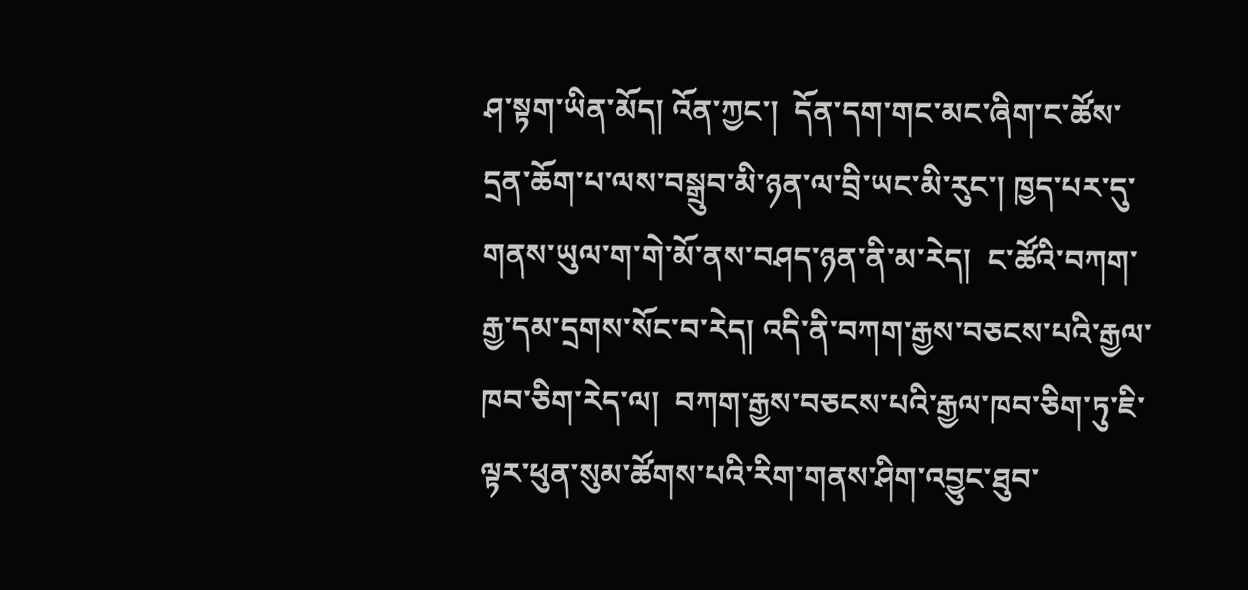ཤ་སྟག་ཡིན་མོད། འོན་ཀྱང་།  དོན་དག་གང་མང་ཞིག་ང་ཚོས་དྲན་ཆོག་པ་ལས་བསྒྲུབ་མི་ཉན་ལ་བྲི་ཡང་མི་རུང་། ཁྱད་པར་དུ་གནས་ཡུལ་ག་གེ་མོ་ནས་བཤད་ཉན་ནི་མ་རེད།  ང་ཚོའི་བཀག་རྒྱ་དམ་དྲགས་སོང་བ་རེད། འདི་ནི་བཀག་རྒྱས་བཅངས་པའི་རྒྱལ་ཁབ་ཅིག་རེད་ལ།  བཀག་རྒྱས་བཅངས་པའི་རྒྱལ་ཁབ་ཅིག་ཏུ་ཇི་ལྟར་ཕུན་སུམ་ཚོགས་པའི་རིག་གནས་ཤིག་འབྱུང་ཐུབ་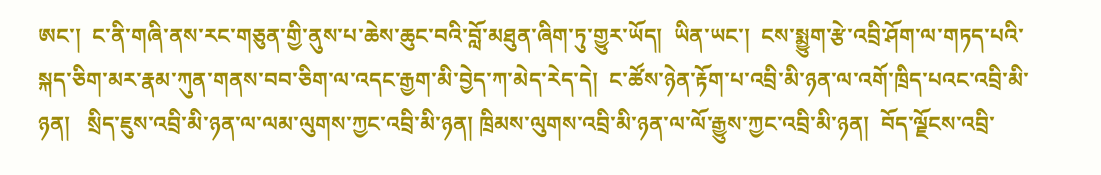ཨང་།  ང་ནི་གཞི་ནས་རང་གཅུན་གྱི་ནུས་པ་ཆེས་ཆུང་བའི་བློ་མཐུན་ཞིག་ཏུ་གྱུར་ཡོད།  ཡིན་ཡང་།  ངས་སྨྱུག་རྩེ་འབྲི་ཤོག་ལ་གཏད་པའི་སྐད་ཅིག་མར་རྣམ་ཀུན་གནས་བབ་ཅིག་ལ་འདང་རྒྱག་མི་བྱེད་ཀ་མེད་རེད་དེ།  ང་ཚོས་ཉེན་རྟོག་པ་འབྲི་མི་ཉན་ལ་འགོ་ཁྲིད་པའང་འབྲི་མི་ཉན།   སྲིད་ཇུས་འབྲི་མི་ཉན་ལ་ལམ་ལུགས་ཀྱང་འབྲི་མི་ཉན། ཁྲིམས་ལུགས་འབྲི་མི་ཉན་ལ་ལོ་རྒྱུས་ཀྱང་འབྲི་མི་ཉན།  བོད་ལྗོངས་འབྲི་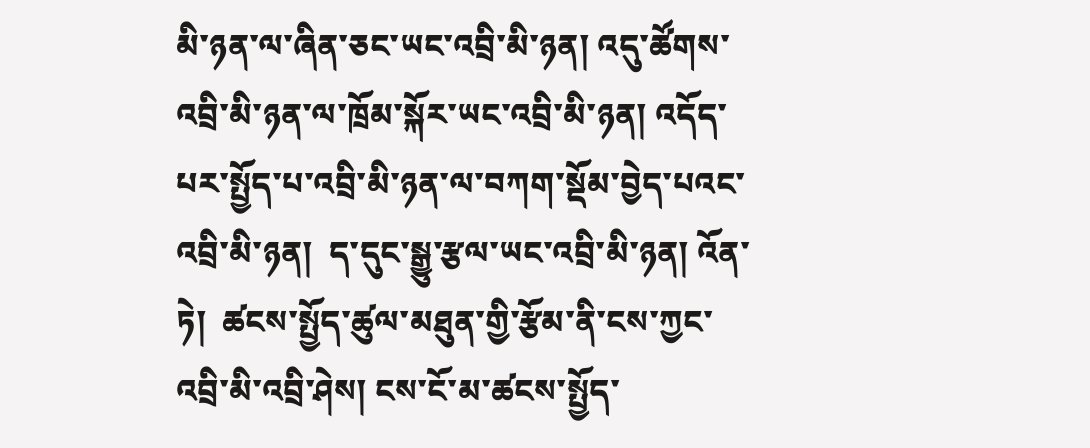མི་ཉན་ལ་ཞིན་ཅང་ཡང་འབྲི་མི་ཉན། འདུ་ཚོགས་འབྲི་མི་ཉན་ལ་ཁྲོམ་སྐོར་ཡང་འབྲི་མི་ཉན། འདོད་པར་སྤྱོད་པ་འབྲི་མི་ཉན་ལ་བཀག་སྡོམ་བྱེད་པའང་འབྲི་མི་ཉན།  ད་དུང་སྒྱུ་རྩལ་ཡང་འབྲི་མི་ཉན། འོན་ཏེ།  ཚངས་སྤྱོད་ཚུལ་མཐུན་གྱི་རྩོམ་ནི་ངས་ཀྱང་འབྲི་མི་འབྲི་ཤེས། ངས་ངོ་མ་ཚངས་སྤྱོད་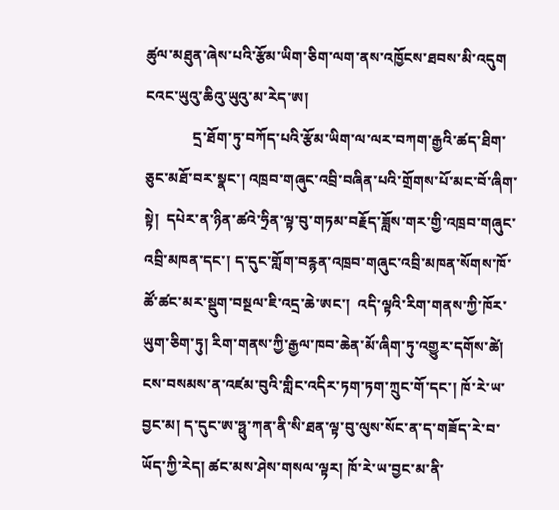ཚུལ་མཐུན་ཞེས་པའི་རྩོམ་ཡིག་ཅིག་ལག་ནས་འཁྱོངས་ཐབས་མི་འདུག  ངའང་ཡུའུ་ཆིའུ་ཡུའུ་མ་རེད་ཨ།
             དྲ་ཐོག་ཏུ་བཀོད་པའི་རྩོམ་ཡིག་ལ་ལར་བཀག་རྒྱའི་ཚད་ཐིག་ཅུང་མཐོ་བར་སྣང་། འཁྲབ་གཞུང་འབྲི་བཞིན་པའི་གྲོགས་པོ་མང་བོ་ཞིག་སྟེ།  དཔེར་ན་ཉིན་ཚའེ་ཧྲིན་ལྟ་བུ་གཏམ་བརྗོད་ཟློས་གར་གྱི་འཁྲབ་གཞུང་འབྲི་མཁན་དང་། ད་དུང་གློག་བརྙན་འཁྲབ་གཞུང་འབྲི་མཁན་སོགས་ཁོ་ཚོ་ཚང་མར་སྡུག་བསྔལ་ཇི་འདྲ་ཆེ་ཨང་།  འདི་ལྟའི་རིག་གནས་ཀྱི་ཁོར་ཡུག་ཅིག་ཏུ། རིག་གནས་ཀྱི་རྒྱལ་ཁབ་ཆེན་མོ་ཞིག་ཏུ་འགྱུར་དགོས་ཚེ། ངས་བསམས་ན་འཛམ་བུའི་གླིང་འདིར་ཏག་ཏག་ཀྲུང་གོ་དང་། ཁོ་རེ་ཡ་བྱང་མ། ད་དུང་ཨ་ཧྥུ་ཀན་ནི་སི་ཐན་ལྟ་བུ་ལུས་སོང་ན་ད་གཟོད་རེ་བ་ཡོད་ཀྱི་རེད། ཚང་མས་ཤེས་གསལ་ལྟར། ཁོ་རེ་ཡ་བྱང་མ་ནི་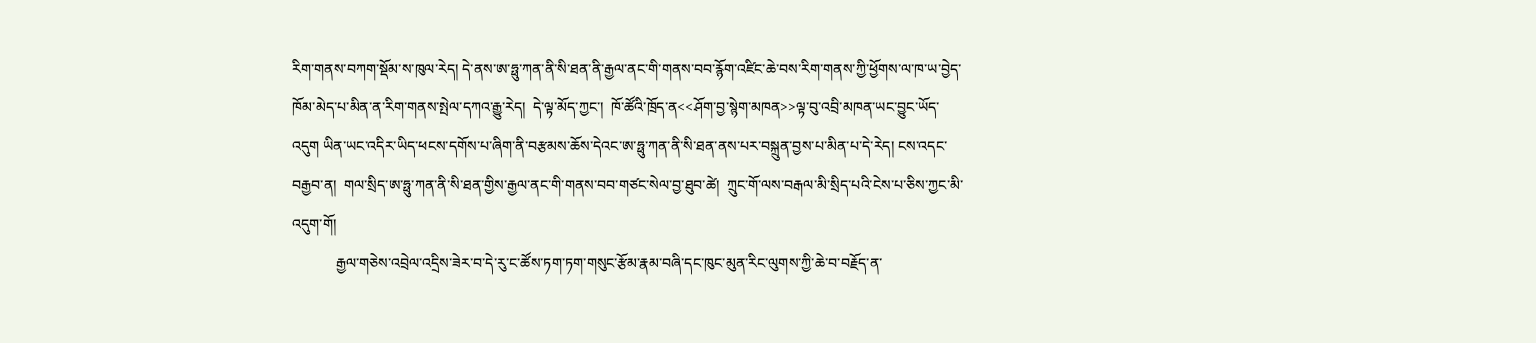རིག་གནས་བཀག་སྡོམ་ས་ཁུལ་རེད། དེ་ནས་ཨ་ཧྥུ་ཀན་ནི་སི་ཐན་ནི་རྒྱལ་ནང་གི་གནས་བབ་རྙོག་འཛིང་ཆེ་བས་རིག་གནས་ཀྱི་ཕྱོགས་ལ་ཁ་ཡ་བྱེད་ཁོམ་མེད་པ་མིན་ན་རིག་གནས་སྤེལ་དཀའ་རྒྱུ་རེད།  དེ་ལྟ་མོད་ཀྱང་།  ཁོ་ཚོའི་ཁྲོད་ན<<ཤོག་བྱ་སྙེག་མཁན>>ལྟ་བུ་འབྲི་མཁན་ཡང་བྱུང་ཡོད་འདུག ཡིན་ཡང་འདིར་ཡིད་ཕངས་དགོས་པ་ཞིག་ནི་བརྩམས་ཆོས་དེའང་ཨ་ཧྥུ་ཀན་ནི་སི་ཐན་ནས་པར་བསྐྲུན་བྱས་པ་མིན་པ་དེ་རེད། ངས་འདང་བརྒྱབ་ན།  གལ་སྲིད་ཨ་ཧྥུ་ཀན་ནི་སི་ཐན་གྱིས་རྒྱལ་ནང་གི་གནས་བབ་གཙང་སེལ་བྱ་ཐུབ་ཚེ།  ཀྲུང་གོ་ལས་བརྒལ་མི་སྲིད་པའི་ངེས་པ་ཅིས་ཀྱང་མི་འདུག་གོ།
            རྒྱལ་གཅེས་འབྲེལ་འདྲིས་ཟེར་བ་དེ་རུ་ང་ཚོས་ཏག་ཏག་གསུང་རྩོམ་རྣམ་བཞི་དང་ཁུང་མུན་རིང་ལུགས་ཀྱི་ཆེ་བ་བརྗོད་ན་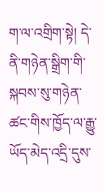ག་ལ་འགྲིག་སྟེ། དེ་ནི་གཉེན་སྒྲིག་གི་སྐབས་སུ་གཉེན་ཚང་གིས་ཁྱོད་ལ་རྒྱུ་ཡོད་མེད་འདྲི་དུས་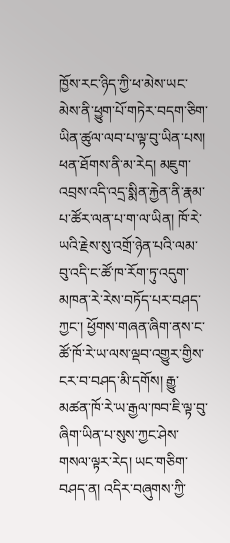ཁྱོས་རང་ཉིད་ཀྱི་ཕ་མེས་ཡང་མེས་ནི་ཕྱུག་པོ་གཏེར་བདག་ཅིག་ཡིན་ཚུལ་ལབ་པ་ལྟ་བུ་ཡིན་པས།  ཕན་ཐོགས་ནི་མ་རེད། མཇུག་འབྲས་འདི་འདྲ་སྨིན་རྐྱེན་ནི་རྣམ་པ་ཚོར་ལན་པ་ག་ལ་ཡིན། ཁོ་རེ་ཡའི་རྗེས་སུ་འགྲོ་ཉེན་པའི་ལམ་བུ་འདི་ང་ཚོ་ཁ་རོག་ཏུ་འདུག་མཁན་རེ་རེས་བཏོད་པར་བཤད་ཀྱང་། ཕྱོགས་གཞན་ཞིག་ནས་ང་ཚོ་ཁོ་རེ་ཡ་ལས་ལྡབ་འགྱུར་གྱིས་ངར་བ་བཤད་མི་དགོས། རྒྱུ་མཚན་ཁོ་རེ་ཡ་རྒྱལ་ཁབ་ཇི་ལྟ་བུ་ཞིག་ཡིན་པ་སུས་ཀྱང་ཤེས་གསལ་ལྟར་རེད། ཡང་གཅིག་བཤད་ན། འདིར་བཞུགས་ཀྱི་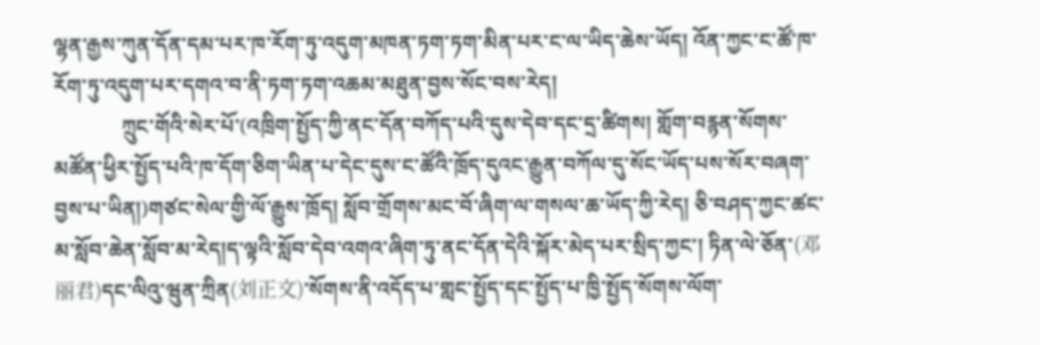ལྷན་རྒྱས་ཀུན་དོན་དམ་པར་ཁ་རོག་ཏུ་འདུག་མཁན་ཏག་ཏག་མིན་པར་ང་ལ་ཡིད་ཆེས་ཡོད། འོན་ཀྱང་ང་ཚོ་ཁ་རོག་ཏུ་འདུག་པར་དགའ་བ་ནི་ཏག་ཏག་འཆམ་མཐུན་བྱས་སོང་བས་རེད།
             ཀྲུང་གོའི་སེར་པོ་(འཁྲིག་སྤྱོད་ཀྱི་ནང་དོན་བཀོད་པའི་དུས་དེབ་དང་དྲ་ཚིགས། གློག་བརྙན་སོགས་མཚོན་ཕྱིར་སྤྱོད་པའི་ཁ་དོག་ཅིག་ཡིན་པ་དེང་དུས་ང་ཚོའི་ཁྲོད་དུའང་རྒྱུན་བཀོལ་དུ་སོང་ཡོད་པས་སོར་བཞག་བྱས་པ་ཡིན།)གཙང་སེལ་གྱི་ལོ་རྒྱུས་ཁྲོད། སློབ་གྲོགས་མང་བོ་ཞིག་ལ་གསལ་ཆ་ཡོད་ཀྱི་རེད། ཅི་བཤད་ཀྱང་ཚང་མ་སློབ་ཆེན་སློབ་མ་རེད།ད་ལྟའི་སློབ་དེབ་འགའ་ཞིག་ཏུ་ནང་དོན་དེའི་སྐོར་མེད་པར་སྲིད་ཀྱང་། ཏིན་ལེ་ཅོན་(邓丽君)དང་ལིའུ་ཝུན་ཀྲིན(刘正文)་སོགས་ནི་འདོད་པ་གླང་སྤྱོད་དང་སྤྱོད་པ་ཁྱི་སྤྱོད་སོགས་ལོག་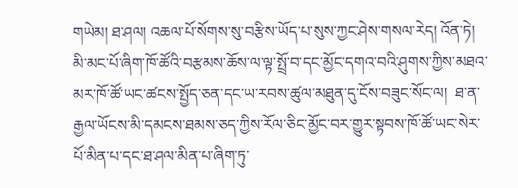གཡེམ། ཐ་ཤལ། འཆལ་པོ་སོགས་སུ་བརྩིས་ཡོད་པ་སུས་ཀྱང་ཤེས་གསལ་རེད། འོན་ཏེ། མི་མང་པོ་ཞིག་ཁོ་ཚོའི་བརྩམས་ཆོས་ལ་ལྟ་སྤྲོ་བ་དང་མྱོང་དགའ་བའི་ཤུགས་ཀྱིས་མཐའ་མར་ཁོ་ཚོ་ཡང་ཚངས་སྤྱོད་ཅན་དང་ཡ་རབས་ཚུལ་མཐུན་དུ་ངོས་བཟུང་སོང་ལ།  ཐ་ན་རྒྱལ་ཡོངས་མི་དམངས་ཐམས་ཅད་ཀྱིས་རོལ་ཅིང་མྱོང་བར་གྱུར་སྟབས་ཁོ་ཚོ་ཡང་སེར་པོ་མིན་པ་དང་ཐ་ཤལ་མིན་པ་ཞིག་ཏུ་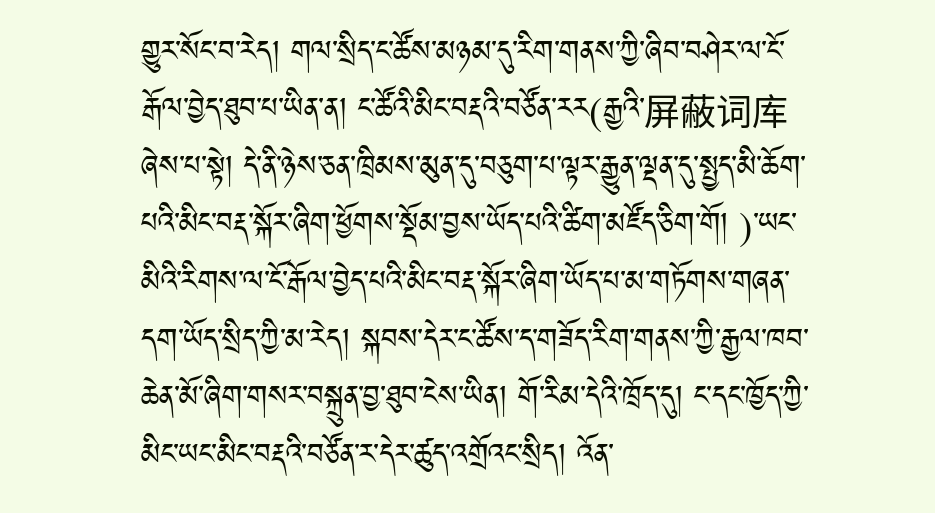གྱུར་སོང་བ་རེད། གལ་སྲིད་ང་ཚོས་མཉམ་དུ་རིག་གནས་ཀྱི་ཞིབ་བཤེར་ལ་ངོ་རྒོལ་བྱེད་ཐུབ་པ་ཡིན་ན། ང་ཚོའི་མིང་བརྡའི་བཙོན་རར(རྒྱའི་屏蔽词库ཞེས་པ་སྟེ། དེ་ནི་ཉེས་ཅན་ཁྲིམས་མུན་དུ་བཅུག་པ་ལྟར་རྒྱུན་ལྡན་དུ་སྤྱད་མི་ཆོག་པའི་མིང་བརྡ་སྐོར་ཞིག་ཕྱོགས་སྡོམ་བྱས་ཡོད་པའི་ཚིག་མཛོད་ཅིག་གོ། )་ཡང་མིའི་རིགས་ལ་ངོ་རྒོལ་བྱེད་པའི་མིང་བརྡ་སྐོར་ཞིག་ཡོད་པ་མ་གཏོགས་གཞན་དག་ཡོད་སྲིད་ཀྱི་མ་རེད། སྐབས་དེར་ང་ཚོས་ད་གཟོད་རིག་གནས་ཀྱི་རྒྱལ་ཁབ་ཆེན་མོ་ཞིག་གསར་བསྐྲུན་བྱ་ཐུབ་ངེས་ཡིན། གོ་རིམ་དེའི་ཁྲོད་དུ། ང་དང་ཁྱོད་ཀྱི་མིང་ཡང་མིང་བརྡའི་བཙོན་ར་དེར་ཚུད་འགྲོའང་སྲིད། འོན་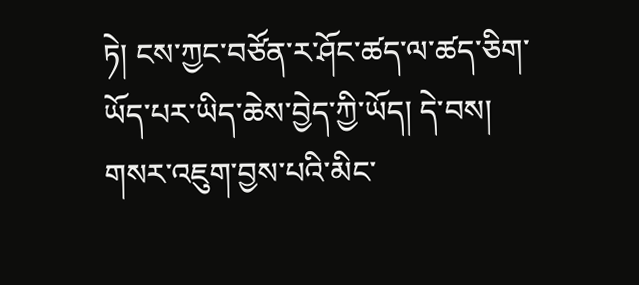ཏེ། ངས་ཀྱང་བཙོན་ར་ཤོང་ཚད་ལ་ཚད་ཅིག་ཡོད་པར་ཡིད་ཆེས་བྱེད་ཀྱི་ཡོད། དེ་བས། གསར་འཇུག་བྱས་པའི་མིང་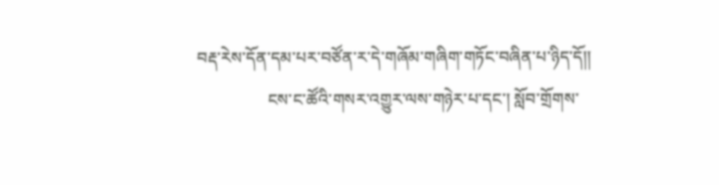བརྡ་རེས་དོན་དམ་པར་བཙོན་ར་དེ་གཞོམ་གཞིག་གཏོང་བཞིན་པ་ཉིད་དོ།།
                 ངས་ང་ཚོའི་གསར་འགྱུར་ལས་གཉེར་པ་དང་། སློབ་གྲོགས་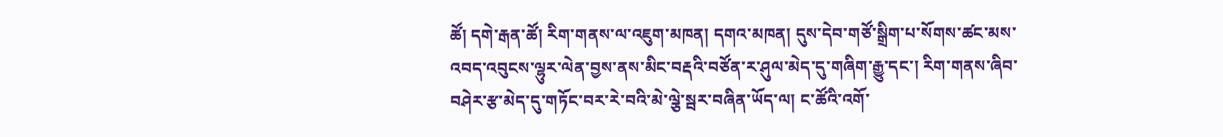ཚོ། དགེ་རྒན་ཚོ། རིག་གནས་ལ་འཇུག་མཁན། དགའ་མཁན། དུས་དེབ་གཙོ་སྒྲིག་པ་སོགས་ཚང་མས་འབད་འབུངས་ལྷུར་ལེན་བྱས་ནས་མིང་བརྡའི་བཙོན་ར་ཤུལ་མེད་དུ་གཞིག་རྒྱུ་དང་། རིག་གནས་ཞིབ་བཤེར་རྩ་མེད་དུ་གཏོང་བར་རེ་བའི་མེ་ལྕེ་སྦར་བཞིན་ཡོད་ལ། ང་ཚོའི་འགོ་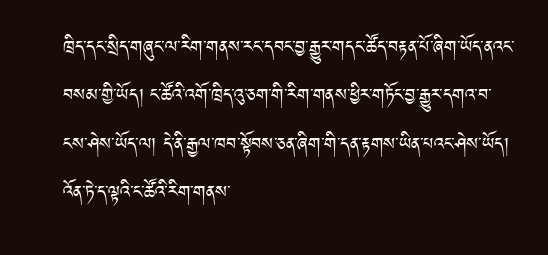ཁྲིད་དང་སྲིད་གཞུང་ལ་རིག་གནས་རང་དབང་བྱ་རྒྱུར་གདང་ཚོད་བརྟན་པོ་ཞིག་ཡོད་ནའང་བསམ་གྱི་ཡོད། ང་ཚོའི་འགོ་ཁྲིད་འུ་ཅག་གི་རིག་གནས་ཕྱིར་གཏོང་བྱ་རྒྱུར་དགའ་བ་ངས་ཤེས་ཡོད་ལ། དེ་ནི་རྒྱལ་ཁབ་སྟོབས་ཅན་ཞིག་གི་དན་རྟགས་ཡིན་པའང་ཤེས་ཡོད། འོན་ཏེ་ད་ལྟའི་ང་ཚོའི་རིག་གནས་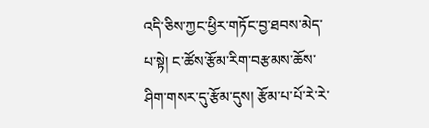འདི་ཅིས་ཀྱང་ཕྱིར་གཏོང་བྱ་ཐབས་མེད་པ་སྟེ། ང་ཚོས་རྩོམ་རིག་བརྩམས་ཆོས་ཤིག་གསར་དུ་རྩོམ་དུས། རྩོམ་པ་པོ་རེ་རེ་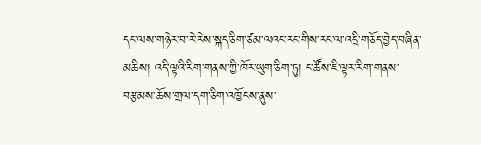དང་ལས་གཉེར་བ་རེ་རེས་སྐད་ཅིག་ཙམ་ལའང་རང་གིས་རང་ལ་འདྲི་གཅོད་བྱེད་བཞིན་མཆིས། འདི་ལྟའི་རིག་གནས་ཀྱི་ཁོར་ཡུག་ཅིག་ཏུ། ང་ཚོས་ཇི་ལྟར་རིག་གནས་བརྩམས་ཆོས་གྲལ་དག་ཅིག་འཁྱོངས་ནུས་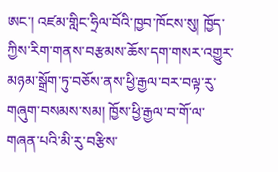ཨང་། འཛམ་གླིང་ཧྲིལ་བོའི་ཁྱབ་ཁོངས་སུ། ཁྱོད་ཀྱིས་རིག་གནས་བརྩམས་ཆོས་དག་གསར་འགྱུར་མཉམ་སྒྲོག་ཏུ་བཅོས་ནས་ཕྱི་རྒྱལ་བར་བལྟ་རུ་གཞུག་བསམས་སམ། ཁྱོས་ཕྱི་རྒྱལ་བ་གོ་ལ་གཞན་པའི་མི་རུ་བརྩིས་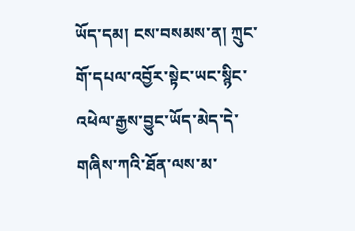ཡོད་དམ། ངས་བསམས་ན། ཀྲུང་གོ་དཔལ་འབྱོར་སྟེང་ཡང་སྙིང་འཕེལ་རྒྱས་བྱུང་ཡོད་མེད་དེ་གཞིས་ཀའི་ཐོན་ལས་མ་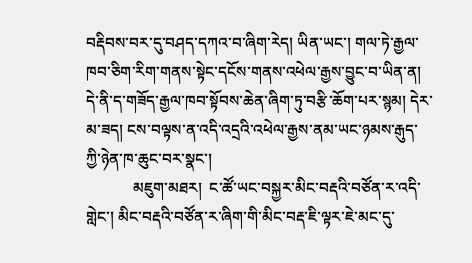བརྡིབས་བར་དུ་བཤད་དཀའ་བ་ཞིག་རེད། ཡིན་ཡང་། གལ་ཏེ་རྒྱལ་ཁབ་ཅིག་རིག་གནས་སྟེང་དངོས་གནས་འཕེལ་རྒྱས་བྱུང་བ་ཡིན་ན། དེ་ནི་ད་གཟོད་རྒྱལ་ཁབ་སྟོབས་ཆེན་ཞིག་ཏུ་བརྩི་ཆོག་པར་སྙམ། དེར་མ་ཟད། ངས་བལྟས་ན་འདི་འདྲའི་འཕེལ་རྒྱས་ནམ་ཡང་ཉམས་རྒུད་ཀྱི་ཉེན་ཁ་ཆུང་བར་སྣང་།
            མཇུག་མཐར།  ང་ཚོ་ཡང་བསྐྱར་མིང་བརྡའི་བཙོན་ར་འདི་གླེང་། མིང་བརྡའི་བཙོན་ར་ཞིག་གི་མིང་བརྡ་ཇི་ལྟར་ཇེ་མང་དུ་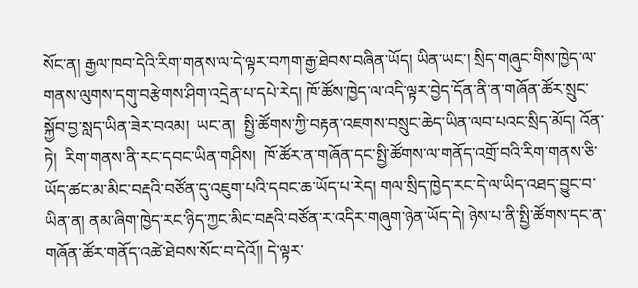སོང་ན། རྒྱལ་ཁབ་དེའི་རིག་གནས་ལ་དེ་ལྟར་བཀག་རྒྱ་ཐེབས་བཞིན་ཡོད། ཡིན་ཡང་། སྲིད་གཞུང་གིས་ཁྱེད་ལ་གནས་ལུགས་དགུ་བརྩེགས་ཤིག་འདྲེན་པ་དཔེ་རེད། ཁོ་ཚོས་ཁྱེད་ལ་འདི་ལྟར་བྱེད་དོན་ནི་ན་གཞོན་ཚོར་སྲུང་སྐྱོབ་བྱ་སླད་ཡིན་ཟེར་བའམ།  ཡང་ན།  སྤྱི་ཚོགས་ཀྱི་བརྟན་འཇགས་བསྲུང་ཆེད་ཡིན་ལབ་པའང་སྲིད་མོད། འོན་ཏེ།  རིག་གནས་ནི་རང་དབང་ཡིན་གཤིས།  ཁོ་ཚོར་ན་གཞོན་དང་སྤྱི་ཚོགས་ལ་གནོད་འགྲོ་བའི་རིག་གནས་ཅི་ཡོད་ཚང་མ་མིང་བརྡའི་བཙོན་དུ་འཇུག་པའི་དབང་ཆ་ཡོད་པ་རེད། གལ་སྲིད་ཁྱེད་རང་དེ་ལ་ཡིད་འཐད་བྱུང་བ་ཡིན་ན། ནམ་ཞིག་ཁྱེད་རང་ཉིད་ཀྱང་མིང་བརྡའི་བཙོན་ར་འདིར་གཞུག་ཉེན་ཡོད་དེ། ཉེས་པ་ནི་སྤྱི་ཚོགས་དང་ན་གཞོན་ཚོར་གནོད་འཚེ་ཐེབས་སོང་བ་དེའོ།། དེ་ལྟར་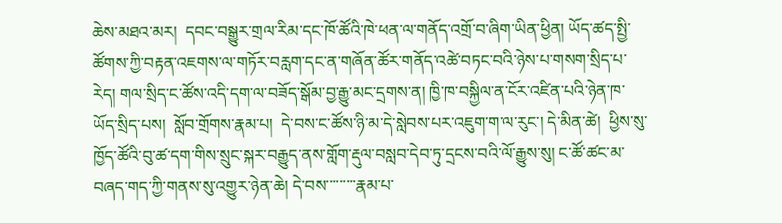ཆེས་མཐའ་མར།  དབང་བསྒྱུར་གྲལ་རིམ་དང་ཁོ་ཚོའི་ཁེ་ཕན་ལ་གནོད་འགྲོ་བ་ཞིག་ཡིན་ཕྱིན། ཡོད་ཚད་སྤྱི་ཚོགས་ཀྱི་བརྟན་འཇགས་ལ་གཏོར་བརླག་དང་ན་གཞོན་ཚོར་གནོད་འཚེ་བཏང་བའི་ཉེས་པ་གསག་སྲིད་པ་རེད། གལ་སྲིད་ང་ཚོས་འདི་དག་ལ་བཟོད་སྒོམ་བྱ་རྒྱུ་མང་དྲགས་ན། ཁྱི་ཁ་བསྐྱིལ་ན་ངོར་འཛིན་པའི་ཉེན་ཁ་ཡོད་སྲིད་པས།  སློབ་གྲོགས་རྣམ་པ།  དེ་བས་ང་ཚོས་ཉི་མ་དེ་སླེབས་པར་འཇུག་ག་ལ་རུང་། དེ་མིན་ཚེ།  ཕྱིས་སུ་ཁྱོད་ཚོའི་བུ་ཚ་དག་གིས་སྲུང་སྐར་བརྒྱུད་ནས་གློག་རྡུལ་བསླབ་དེབ་ཏུ་དྲངས་བའི་ལོ་རྒྱུས་སུ། ང་ཚོ་ཚང་མ་བཞད་གད་ཀྱི་གནས་སུ་འགྱུར་ཉེན་ཆེ། དེ་བས་་་་་་་་་རྣམ་པ་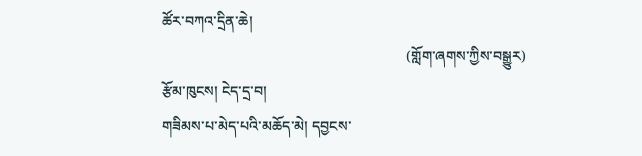ཚོར་བཀའ་དྲིན་ཆེ།
                                                                   (གློག་ཞགས་ཀྱིས་བསྒྱུར)
རྩོམ་ཁུངས། ངེད་དྲ་བ།
གཟིམས་པ་མེད་པའི་མཆོད་མེ། དབྱངས་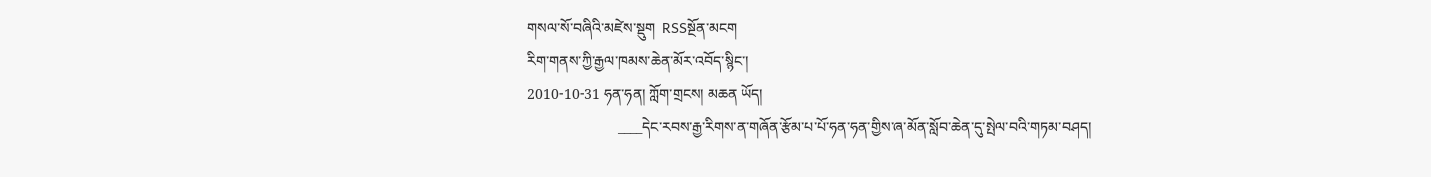གསལ་སོ་བཞིའི་མཛེས་སྡུག  RSSསྔོན་མངག
རིག་གནས་ཀྱི་རྒྱལ་ཁམས་ཆེན་མོར་འབོད་སྙིང་།
2010-10-31 ཧན་ཧན། ཀློག་གྲངས། མཆན ཡོད།
                         ____དེང་རབས་རྒྱ་རིགས་ན་གཞོན་རྩོམ་པ་པོ་ཧན་ཧན་གྱིས་ཞ་མོན་སློབ་ཆེན་དུ་སྤེལ་བའི་གཏམ་བཤད།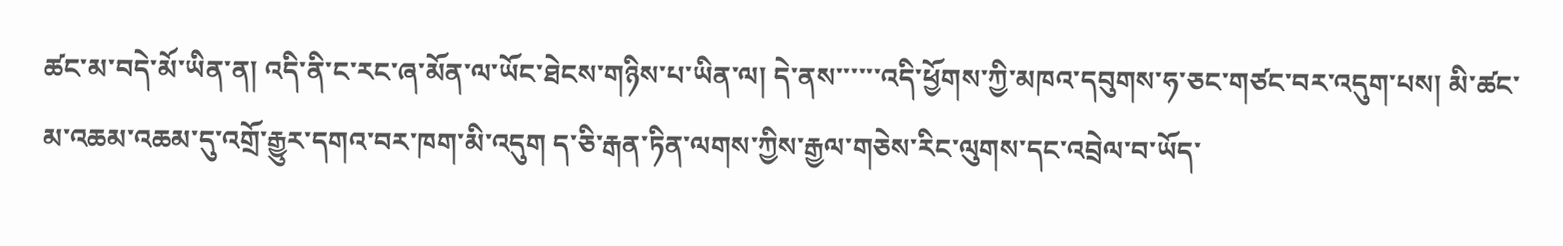ཚང་མ་བདེ་མོ་ཡིན་ན། འདི་ནི་ང་རང་ཞ་མོན་ལ་ཡོང་ཐེངས་གཉིས་པ་ཡིན་ལ། དེ་ནས་་་་་་འདི་ཕྱོགས་ཀྱི་མཁའ་དབུགས་ཧ་ཅང་གཙང་བར་འདུག་པས། མི་ཚང་མ་འཆམ་འཆམ་དུ་འགྲོ་རྒྱུར་དགའ་བར་ཁག་མི་འདུག ད་ཅི་རྒན་ཏིན་ལགས་ཀྱིས་རྒྱལ་གཅེས་རིང་ལུགས་དང་འབྲེལ་བ་ཡོད་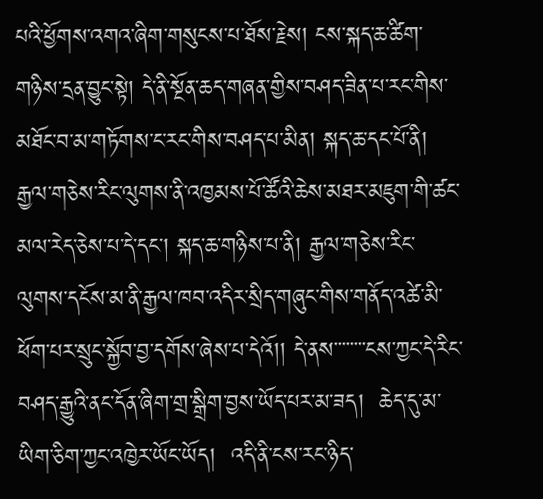པའི་ཕྱོགས་འགའ་ཞིག་གསུངས་པ་ཐོས་རྗེས། ངས་སྐད་ཆ་ཚིག་གཉིས་དྲན་བྱུང་སྟེ། དེ་ནི་སྔོན་ཆད་གཞན་གྱིས་བཤད་ཟིན་པ་རང་གིས་མཐོང་བ་མ་གཏོགས་ང་རང་གིས་བཤད་པ་མིན། སྐད་ཆ་དང་པོ་ནི། རྒྱལ་གཅེས་རིང་ལུགས་ནི་འཁྱམས་པོ་ཚོའི་ཆེས་མཐར་མཇུག་གི་ཚང་མལ་རེད་ཅེས་པ་དེ་དང་། སྐད་ཆ་གཉིས་པ་ནི། རྒྱལ་གཅེས་རིང་ལུགས་དངོས་མ་ནི་རྒྱལ་ཁབ་འདིར་སྲིད་གཞུང་གིས་གནོད་འཚེ་མི་ཕོག་པར་སྲུང་སྐྱོབ་བྱ་དགོས་ཞེས་པ་དེའོ།། དེ་ནས་་་་་་་་ངས་ཀྱང་དེ་རིང་བཤད་རྒྱུའི་ནང་དོན་ཞིག་གྲ་སྒྲིག་བྱས་ཡོད་པར་མ་ཟད།  ཆེད་དུ་མ་ཡིག་ཅིག་ཀྱང་འཁྱེར་ཡོང་ཡོད།  འདི་ནི་ངས་རང་ཉིད་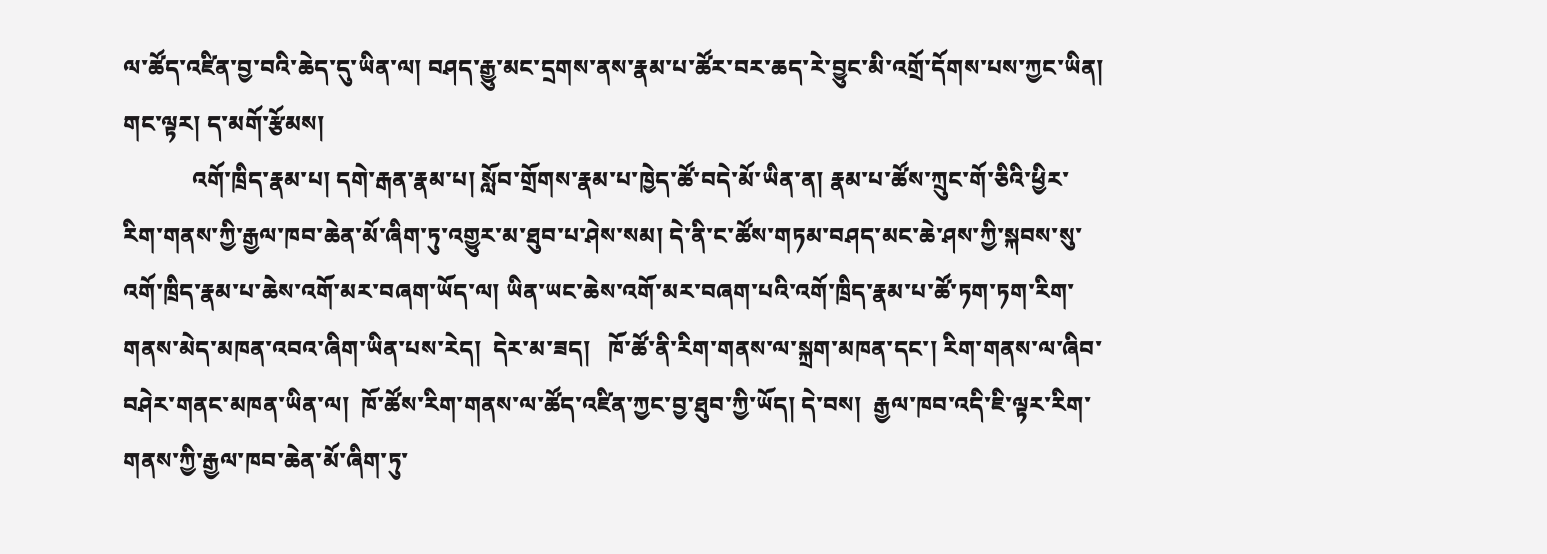ལ་ཚོད་འཛིན་བྱ་བའི་ཆེད་དུ་ཡིན་ལ། བཤད་རྒྱུ་མང་དྲགས་ནས་རྣམ་པ་ཚོར་བར་ཆད་རེ་བྱུང་མི་འགྲོ་དོགས་པས་ཀྱང་ཡིན། གང་ལྟར། ད་མགོ་རྩོམས།
            འགོ་ཁྲིད་རྣམ་པ། དགེ་རྒན་རྣམ་པ། སློབ་གྲོགས་རྣམ་པ་ཁྱེད་ཚོ་བདེ་མོ་ཡིན་ན། རྣམ་པ་ཚོས་ཀྲུང་གོ་ཅིའི་ཕྱིར་རིག་གནས་ཀྱི་རྒྱལ་ཁབ་ཆེན་མོ་ཞིག་ཏུ་འགྱུར་མ་ཐུབ་པ་ཤེས་སམ། དེ་ནི་ང་ཚོས་གཏམ་བཤད་མང་ཆེ་ཤས་ཀྱི་སྐབས་སུ་འགོ་ཁྲིད་རྣམ་པ་ཆེས་འགོ་མར་བཞག་ཡོད་ལ། ཡིན་ཡང་ཆེས་འགོ་མར་བཞག་པའི་འགོ་ཁྲིད་རྣམ་པ་ཚོ་ཏག་ཏག་རིག་གནས་མེད་མཁན་འབའ་ཞིག་ཡིན་པས་རེད།  དེར་མ་ཟད།   ཁོ་ཚོ་ནི་རིག་གནས་ལ་སྐྲག་མཁན་དང་། རིག་གནས་ལ་ཞིབ་བཤེར་གནང་མཁན་ཡིན་ལ།  ཁོ་ཚོས་རིག་གནས་ལ་ཚོད་འཛིན་ཀྱང་བྱ་ཐུབ་ཀྱི་ཡོད། དེ་བས།  རྒྱལ་ཁབ་འདི་ཇི་ལྟར་རིག་གནས་ཀྱི་རྒྱལ་ཁབ་ཆེན་མོ་ཞིག་ཏུ་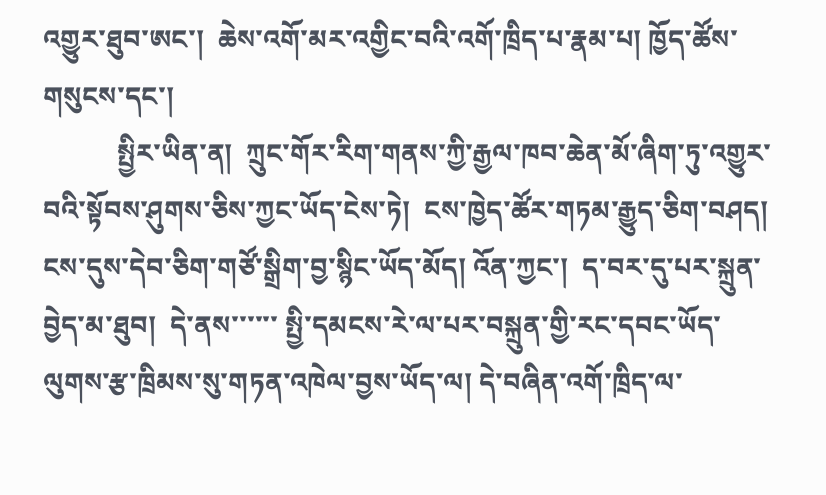འགྱུར་ཐུབ་ཨང་།  ཆེས་འགོ་མར་འགྱིང་བའི་འགོ་ཁྲིད་པ་རྣམ་པ། ཁྱོད་ཚོས་གསུངས་དང་།
           སྤྱིར་ཡིན་ན།  ཀྲུང་གོར་རིག་གནས་ཀྱི་རྒྱལ་ཁབ་ཆེན་མོ་ཞིག་ཏུ་འགྱུར་བའི་སྟོབས་ཤུགས་ཅིས་ཀྱང་ཡོད་ངེས་ཏེ།  ངས་ཁྱེད་ཚོར་གཏམ་རྒྱུད་ཅིག་བཤད།  ངས་དུས་དེབ་ཅིག་གཙོ་སྒྲིག་བྱ་སྙིང་ཡོད་མོད། འོན་ཀྱང་།  ད་བར་དུ་པར་སྐྲུན་བྱེད་མ་ཐུབ།  དེ་ནས་་་་་་ སྤྱི་དམངས་རེ་ལ་པར་བསྐྲུན་གྱི་རང་དབང་ཡོད་ལུགས་རྩ་ཁྲིམས་སུ་གཏན་འཁེལ་བྱས་ཡོད་ལ། དེ་བཞིན་འགོ་ཁྲིད་ལ་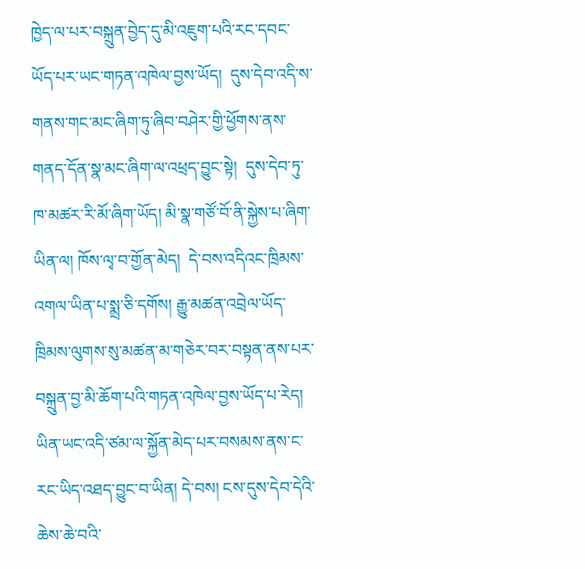ཁྱེད་ལ་པར་བསྐྲུན་བྱེད་དུ་མི་འཇུག་པའི་རང་དབང་ཡོད་པར་ཡང་གཏན་འཁེལ་བྱས་ཡོད།  དུས་དེབ་འདི་ས་གནས་གང་མང་ཞིག་ཏུ་ཞིབ་བཤེར་གྱི་ཕྱོགས་ནས་གནད་དོན་སྣ་མང་ཞིག་ལ་འཕྲད་བྱུང་སྟེ།  དུས་དེབ་ཏུ་ཁ་མཚར་རི་མོ་ཞིག་ཡོད། མི་སྣ་གཙོ་བོ་ནི་སྐྱེས་པ་ཞིག་ཡིན་ལ། ཁོས་ལྭ་བ་གྱོན་མེད།  དེ་བས་འདིའང་ཁྲིམས་འགལ་ཡིན་པ་སྨྲ་ཅི་དགོས། རྒྱུ་མཚན་འབྲེལ་ཡོད་ཁྲིམས་ལུགས་སུ་མཚན་མ་གཅེར་བར་བསྟན་ནས་པར་བསྐྲུན་བྱ་མི་ཆོག་པའི་གཏན་འཁེལ་བྱས་ཡོད་པ་རེད། ཡིན་ཡང་འདི་ཙམ་ལ་སྐྱོན་མེད་པར་བསམས་ནས་ང་རང་ཡིད་འཐད་བྱུང་བ་ཡིན། དེ་བས། ངས་དུས་དེབ་དེའི་ཆེས་ཆེ་བའི་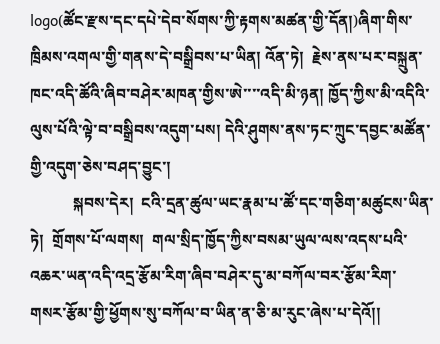logo(ཚོང་རྫས་དང་དཔེ་དེབ་སོགས་ཀྱི་རྟགས་མཚན་གྱི་དོན།)ཞིག་གིས་ཁྲིམས་འགལ་གྱི་གནས་དེ་བསྒྲིབས་པ་ཡིན། འོན་ཏེ།  རྗེས་ནས་པར་བསྐྲུན་ཁང་འདི་ཚོའི་ཞིབ་བཤེར་མཁན་གྱིས་ཨེ་་་་འདི་མི་ཉན། ཁྱོད་ཀྱིས་མི་འདིའི་ལུས་པོའི་ལྟེ་བ་བསྒྲིབས་འདུག་པས། དེའི་ཤུགས་ནས་ཏང་ཀྲུང་དབྱང་མཚོན་གྱི་འདུག་ཅེས་བཤད་བྱུང་།
           སྐབས་དེར།  ངའི་དྲན་ཚུལ་ཡང་རྣམ་པ་ཚོ་དང་གཅིག་མཚུངས་ཡིན་ཏེ།  གྲོགས་པོ་ལགས།  གལ་སྲིད་ཁྱོད་ཀྱིས་བསམ་ཡུལ་ལས་འདས་པའི་འཆར་ཡན་འདི་འདྲ་རྩོམ་རིག་ཞིབ་བཤེར་དུ་མ་བཀོལ་བར་རྩོམ་རིག་གསར་རྩོམ་གྱི་ཕྱོགས་སུ་བཀོལ་བ་ཡིན་ན་ཅི་མ་རུང་ཞེས་པ་དེའོ།།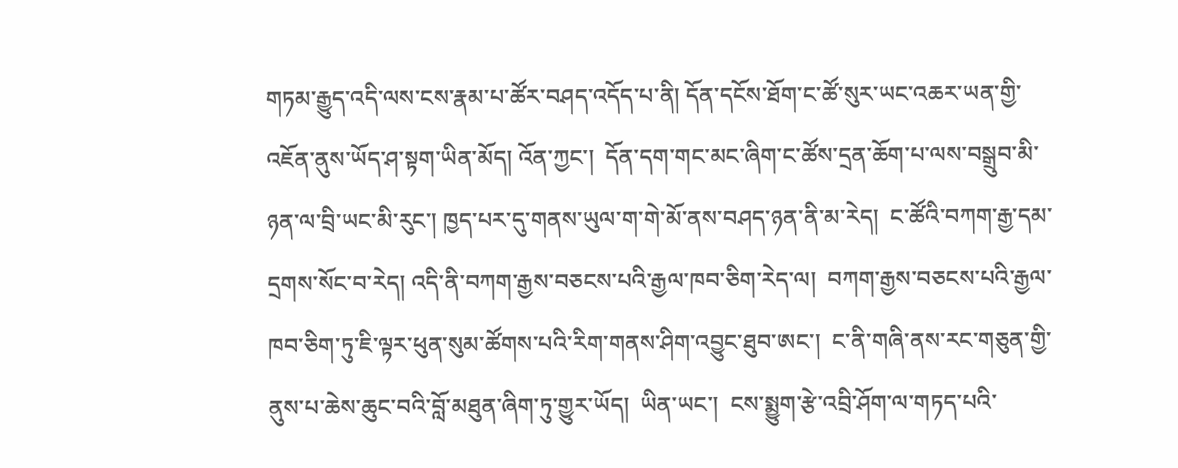གཏམ་རྒྱུད་འདི་ལས་ངས་རྣམ་པ་ཚོར་བཤད་འདོད་པ་ནི། དོན་དངོས་ཐོག་ང་ཚོ་སུར་ཡང་འཆར་ཡན་གྱི་འཇོན་ནུས་ཡོད་ཤ་སྟག་ཡིན་མོད། འོན་ཀྱང་།  དོན་དག་གང་མང་ཞིག་ང་ཚོས་དྲན་ཆོག་པ་ལས་བསྒྲུབ་མི་ཉན་ལ་བྲི་ཡང་མི་རུང་། ཁྱད་པར་དུ་གནས་ཡུལ་ག་གེ་མོ་ནས་བཤད་ཉན་ནི་མ་རེད།  ང་ཚོའི་བཀག་རྒྱ་དམ་དྲགས་སོང་བ་རེད། འདི་ནི་བཀག་རྒྱས་བཅངས་པའི་རྒྱལ་ཁབ་ཅིག་རེད་ལ།  བཀག་རྒྱས་བཅངས་པའི་རྒྱལ་ཁབ་ཅིག་ཏུ་ཇི་ལྟར་ཕུན་སུམ་ཚོགས་པའི་རིག་གནས་ཤིག་འབྱུང་ཐུབ་ཨང་།  ང་ནི་གཞི་ནས་རང་གཅུན་གྱི་ནུས་པ་ཆེས་ཆུང་བའི་བློ་མཐུན་ཞིག་ཏུ་གྱུར་ཡོད།  ཡིན་ཡང་།  ངས་སྨྱུག་རྩེ་འབྲི་ཤོག་ལ་གཏད་པའི་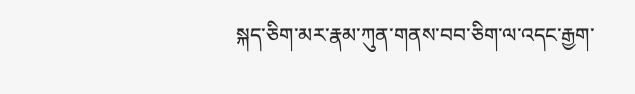སྐད་ཅིག་མར་རྣམ་ཀུན་གནས་བབ་ཅིག་ལ་འདང་རྒྱག་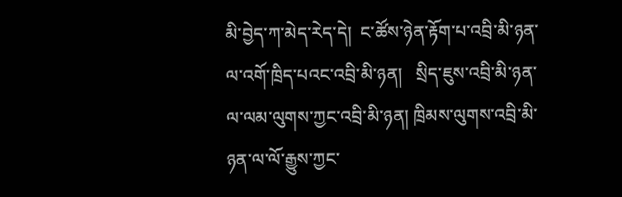མི་བྱེད་ཀ་མེད་རེད་དེ།  ང་ཚོས་ཉེན་རྟོག་པ་འབྲི་མི་ཉན་ལ་འགོ་ཁྲིད་པའང་འབྲི་མི་ཉན།   སྲིད་ཇུས་འབྲི་མི་ཉན་ལ་ལམ་ལུགས་ཀྱང་འབྲི་མི་ཉན། ཁྲིམས་ལུགས་འབྲི་མི་ཉན་ལ་ལོ་རྒྱུས་ཀྱང་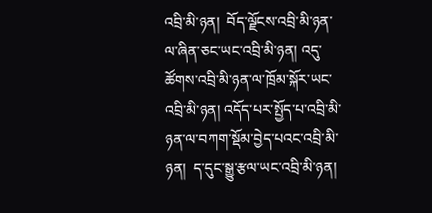འབྲི་མི་ཉན།  བོད་ལྗོངས་འབྲི་མི་ཉན་ལ་ཞིན་ཅང་ཡང་འབྲི་མི་ཉན། འདུ་ཚོགས་འབྲི་མི་ཉན་ལ་ཁྲོམ་སྐོར་ཡང་འབྲི་མི་ཉན། འདོད་པར་སྤྱོད་པ་འབྲི་མི་ཉན་ལ་བཀག་སྡོམ་བྱེད་པའང་འབྲི་མི་ཉན།  ད་དུང་སྒྱུ་རྩལ་ཡང་འབྲི་མི་ཉན།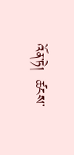འོན་ཏེ།  ཚངས་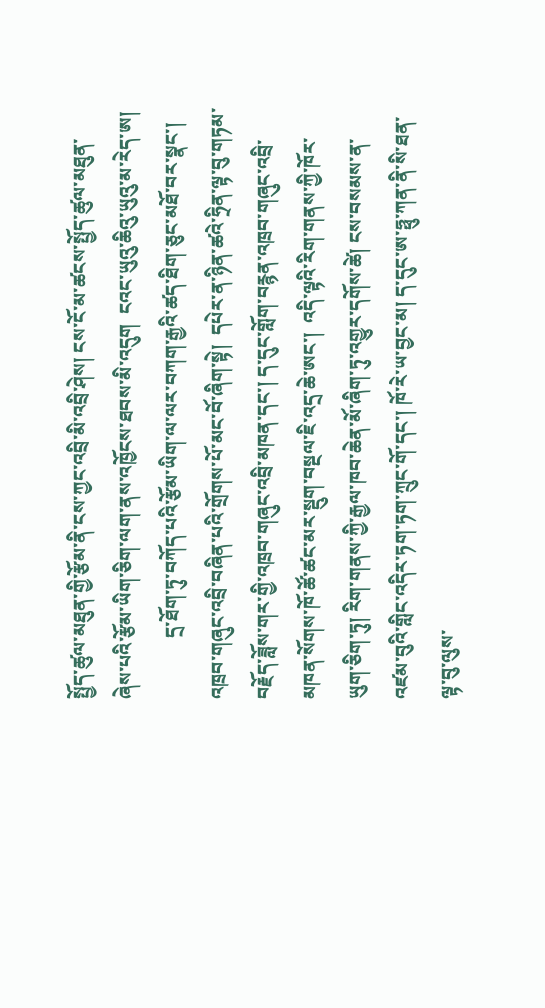སྤྱོད་ཚུལ་མཐུན་གྱི་རྩོམ་ནི་ངས་ཀྱང་འབྲི་མི་འབྲི་ཤེས། ངས་ངོ་མ་ཚངས་སྤྱོད་ཚུལ་མཐུན་ཞེས་པའི་རྩོམ་ཡིག་ཅིག་ལག་ནས་འཁྱོངས་ཐབས་མི་འདུག  ངའང་ཡུའུ་ཆིའུ་ཡུའུ་མ་རེད་ཨ།
             དྲ་ཐོག་ཏུ་བཀོད་པའི་རྩོམ་ཡིག་ལ་ལར་བཀག་རྒྱའི་ཚད་ཐིག་ཅུང་མཐོ་བར་སྣང་། འཁྲབ་གཞུང་འབྲི་བཞིན་པའི་གྲོགས་པོ་མང་བོ་ཞིག་སྟེ།  དཔེར་ན་ཉིན་ཚའེ་ཧྲིན་ལྟ་བུ་གཏམ་བརྗོད་ཟློས་གར་གྱི་འཁྲབ་གཞུང་འབྲི་མཁན་དང་། ད་དུང་གློག་བརྙན་འཁྲབ་གཞུང་འབྲི་མཁན་སོགས་ཁོ་ཚོ་ཚང་མར་སྡུག་བསྔལ་ཇི་འདྲ་ཆེ་ཨང་།  འདི་ལྟའི་རིག་གནས་ཀྱི་ཁོར་ཡུག་ཅིག་ཏུ། རིག་གནས་ཀྱི་རྒྱལ་ཁབ་ཆེན་མོ་ཞིག་ཏུ་འགྱུར་དགོས་ཚེ། ངས་བསམས་ན་འཛམ་བུའི་གླིང་འདིར་ཏག་ཏག་ཀྲུང་གོ་དང་། ཁོ་རེ་ཡ་བྱང་མ། ད་དུང་ཨ་ཧྥུ་ཀན་ནི་སི་ཐན་ལྟ་བུ་ལུས་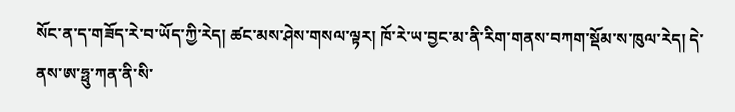སོང་ན་ད་གཟོད་རེ་བ་ཡོད་ཀྱི་རེད། ཚང་མས་ཤེས་གསལ་ལྟར། ཁོ་རེ་ཡ་བྱང་མ་ནི་རིག་གནས་བཀག་སྡོམ་ས་ཁུལ་རེད། དེ་ནས་ཨ་ཧྥུ་ཀན་ནི་སི་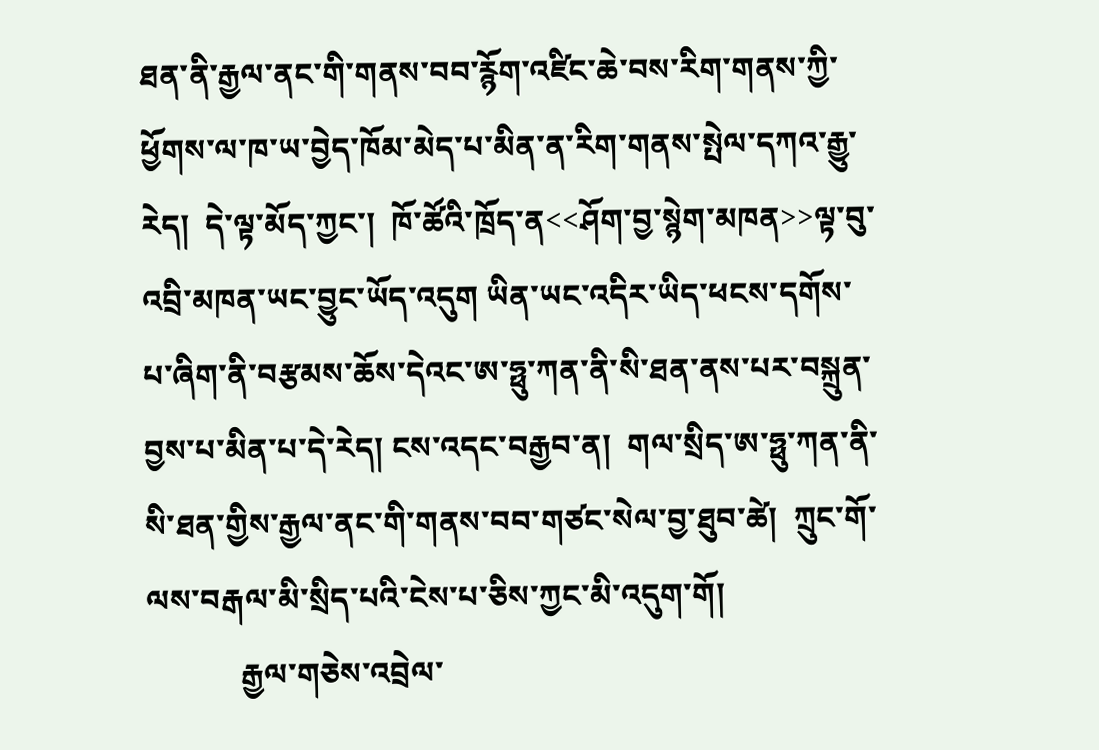ཐན་ནི་རྒྱལ་ནང་གི་གནས་བབ་རྙོག་འཛིང་ཆེ་བས་རིག་གནས་ཀྱི་ཕྱོགས་ལ་ཁ་ཡ་བྱེད་ཁོམ་མེད་པ་མིན་ན་རིག་གནས་སྤེལ་དཀའ་རྒྱུ་རེད།  དེ་ལྟ་མོད་ཀྱང་།  ཁོ་ཚོའི་ཁྲོད་ན<<ཤོག་བྱ་སྙེག་མཁན>>ལྟ་བུ་འབྲི་མཁན་ཡང་བྱུང་ཡོད་འདུག ཡིན་ཡང་འདིར་ཡིད་ཕངས་དགོས་པ་ཞིག་ནི་བརྩམས་ཆོས་དེའང་ཨ་ཧྥུ་ཀན་ནི་སི་ཐན་ནས་པར་བསྐྲུན་བྱས་པ་མིན་པ་དེ་རེད། ངས་འདང་བརྒྱབ་ན།  གལ་སྲིད་ཨ་ཧྥུ་ཀན་ནི་སི་ཐན་གྱིས་རྒྱལ་ནང་གི་གནས་བབ་གཙང་སེལ་བྱ་ཐུབ་ཚེ།  ཀྲུང་གོ་ལས་བརྒལ་མི་སྲིད་པའི་ངེས་པ་ཅིས་ཀྱང་མི་འདུག་གོ།
            རྒྱལ་གཅེས་འབྲེལ་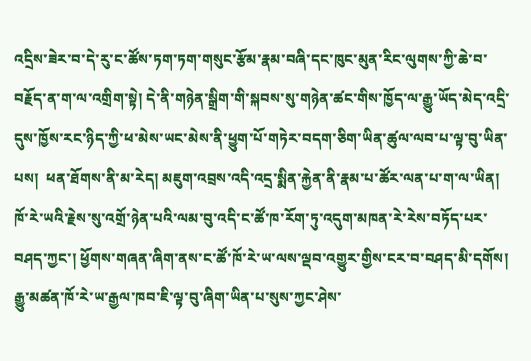འདྲིས་ཟེར་བ་དེ་རུ་ང་ཚོས་ཏག་ཏག་གསུང་རྩོམ་རྣམ་བཞི་དང་ཁུང་མུན་རིང་ལུགས་ཀྱི་ཆེ་བ་བརྗོད་ན་ག་ལ་འགྲིག་སྟེ། དེ་ནི་གཉེན་སྒྲིག་གི་སྐབས་སུ་གཉེན་ཚང་གིས་ཁྱོད་ལ་རྒྱུ་ཡོད་མེད་འདྲི་དུས་ཁྱོས་རང་ཉིད་ཀྱི་ཕ་མེས་ཡང་མེས་ནི་ཕྱུག་པོ་གཏེར་བདག་ཅིག་ཡིན་ཚུལ་ལབ་པ་ལྟ་བུ་ཡིན་པས།  ཕན་ཐོགས་ནི་མ་རེད། མཇུག་འབྲས་འདི་འདྲ་སྨིན་རྐྱེན་ནི་རྣམ་པ་ཚོར་ལན་པ་ག་ལ་ཡིན། ཁོ་རེ་ཡའི་རྗེས་སུ་འགྲོ་ཉེན་པའི་ལམ་བུ་འདི་ང་ཚོ་ཁ་རོག་ཏུ་འདུག་མཁན་རེ་རེས་བཏོད་པར་བཤད་ཀྱང་། ཕྱོགས་གཞན་ཞིག་ནས་ང་ཚོ་ཁོ་རེ་ཡ་ལས་ལྡབ་འགྱུར་གྱིས་ངར་བ་བཤད་མི་དགོས། རྒྱུ་མཚན་ཁོ་རེ་ཡ་རྒྱལ་ཁབ་ཇི་ལྟ་བུ་ཞིག་ཡིན་པ་སུས་ཀྱང་ཤེས་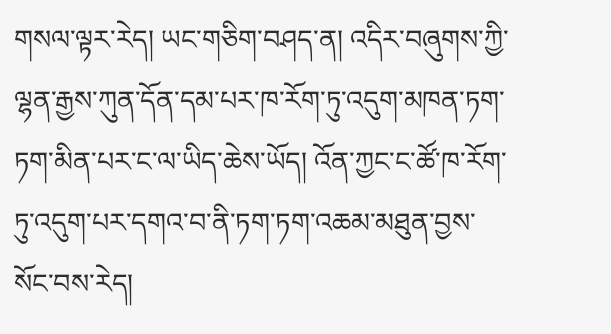གསལ་ལྟར་རེད། ཡང་གཅིག་བཤད་ན། འདིར་བཞུགས་ཀྱི་ལྷན་རྒྱས་ཀུན་དོན་དམ་པར་ཁ་རོག་ཏུ་འདུག་མཁན་ཏག་ཏག་མིན་པར་ང་ལ་ཡིད་ཆེས་ཡོད། འོན་ཀྱང་ང་ཚོ་ཁ་རོག་ཏུ་འདུག་པར་དགའ་བ་ནི་ཏག་ཏག་འཆམ་མཐུན་བྱས་སོང་བས་རེད།